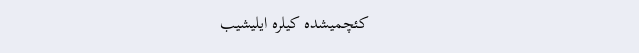کئچمیشده کیلره ایلیشیب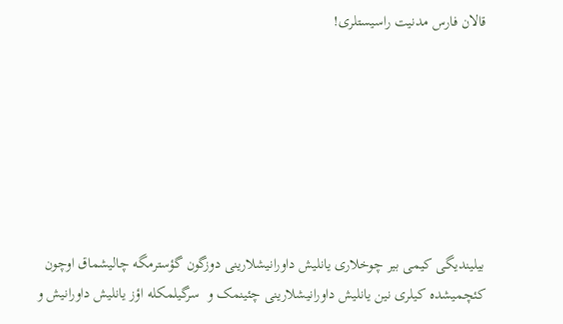قالان فارس مدنیت راسیستلری!







بیلیندیگی کیمی بیر چوخلاری یانلیش داورانیشلارینی دوزگون گؤسترمگه چالیشماق اوچون کئچمیشده کیلری نین یانلیش داورانیشلارینی چئینمک و  سرگیلمکله اؤز یانلیش داورانیش و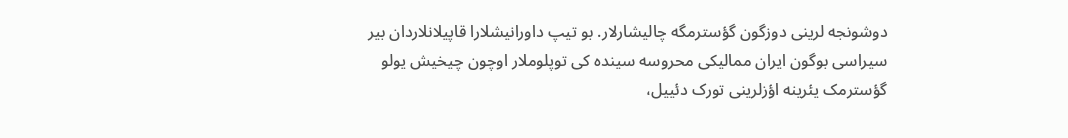دوشونجه لرینی دوزگون گؤسترمگه چالیشارلار. بو تیپ داورانیشلارا قاپیلانلاردان بیر سیراسی بوگون ایران ممالیکی محروسه سینده کی توپلوملار اوچون چیخیش یولو گؤسترمک یئرینه اؤزلرینی تورک دئییل،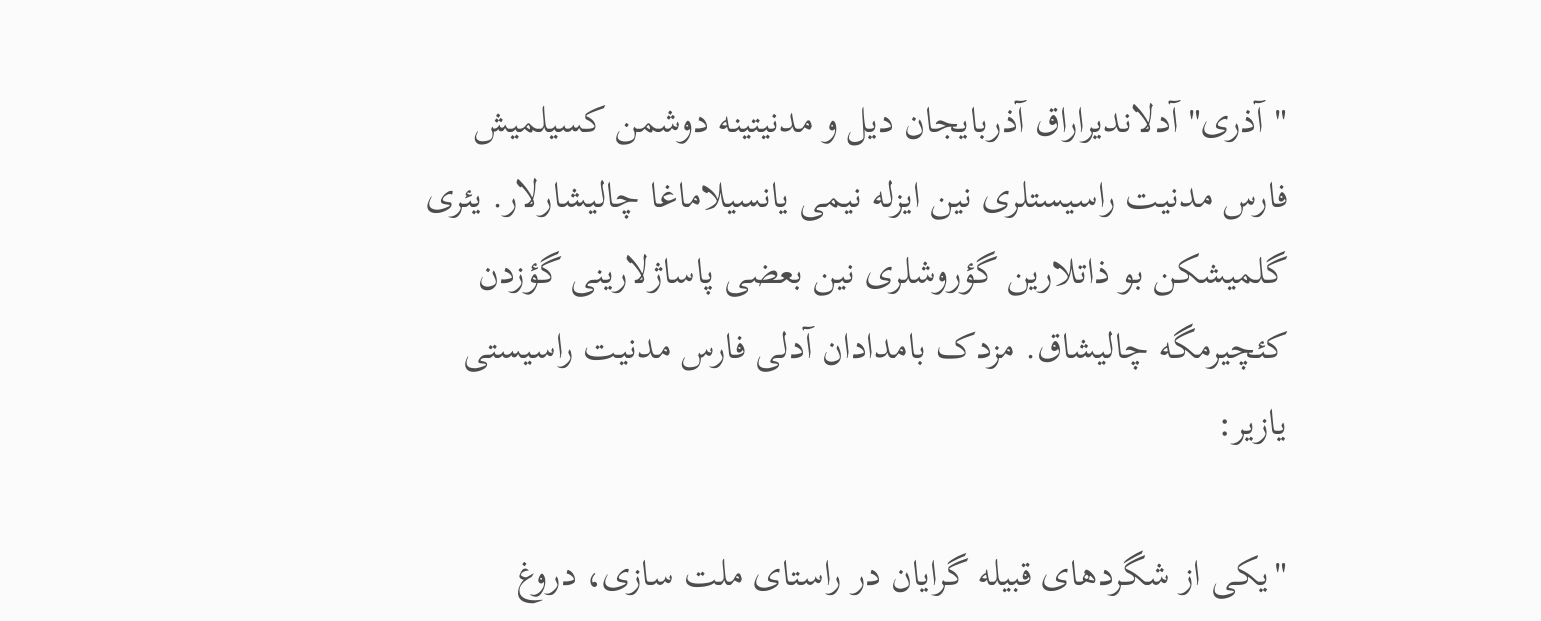"آذری" آدلاندیراراق آذربایجان دیل و مدنیتینه دوشمن کسیلمیش فارس مدنیت راسیستلری نین ایزله نیمی یانسیلاماغا چالیشارلار. یئری گلمیشکن بو ذاتلارین گؤروشلری نین بعضی پاساژلارینی گؤزدن کئچیرمگه چالیشاق. مزدک بامدادان آدلی فارس مدنیت راسیستی یازیر:

"یکی از شگردهای قبیله گرایان در راستای ملت سازی، دروغ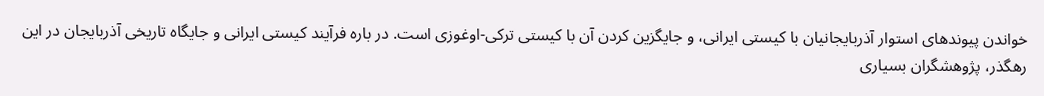خواندن پیوندهای استوار آذربایجانیان با کیستی ایرانی، و جایگزین کردن آن با کیستی ترکی-اوغوزی است. در باره فرآیند کیستی ایرانی و جایگاه تاریخی آذربایجان در این رهگذر، پژوهشگران بسیاری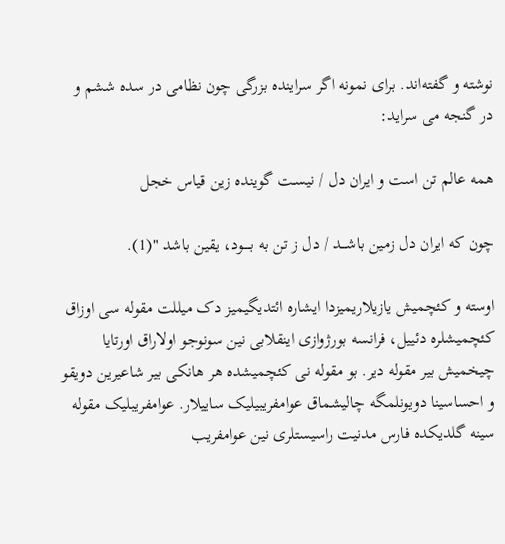نوشته و گفته‌اند. برای نمونه اگر سراینده بزرگی چون نظامی در سده ششم و در گنجه می سراید:

همه عالم تن است و ایران دل / نیسـت گوینده زین قیاس خجل

چون که ایران دل زمین باشـــد / دل ز تن به بـــــود، یقین باشد "(1).

اوسته و کئچمیش یازیلاریمیزدا ایشاره ائتدیگیمیز دک میللت مقوله سی اوزاق کئچمیشلره دئییل، فرانسه بورژوازی اینقلابی نین سونوجو اولاراق اورتایا چیخمیش بیر مقوله دیر. بو مقوله نی کئچمیشده هر هانکی بیر شاعیرین دویقو و احساسینا دویونلمگه چالیشماق عوامفریبیلیک ساییلار. عوامفریبلیک مقوله سینه گلدیکده فارس مدنیت راسیستلری نین عوامفریب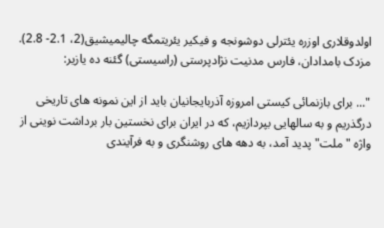اولدوقلاری اوزره یئترلی دوشونجه و فیکیر یئریتمگه چالیمیشیق(2، 2.1- 2.8). مزدک بامدادان، فارس مدنیت نژادپرستی (راسیستی) گئنه ده یازیر:

"... برای بازنمائی کیستی امروزه آذربایجانیان باید از این نمونه های تاریخی درگذریم و به سالهایی بپردازیم، که در ایران برای نخستین بار برداشت نوینی از واژه "ملت" پدید آمد، به دهه های روشنگری و به فرآیندی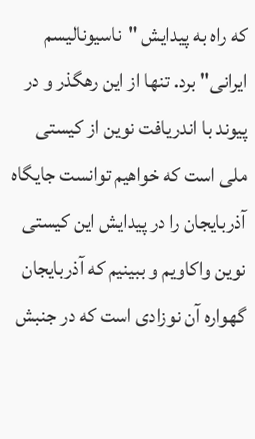که راه به پیدایش "ناسیونالیسم ایرانی" برد. تنها از این رهگذر و در پیوند با اندریافت نوین از کیستی ملی است که خواهیم توانست جایگاه آذربایجان را در پیدایش این کیستی نوین واکاویم و ببینیم که آذربایجان گهواره آن نوزادی است که در جنبش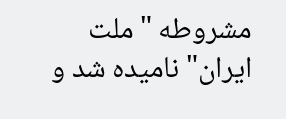مشروطه "ملت ایران" نامیده شد و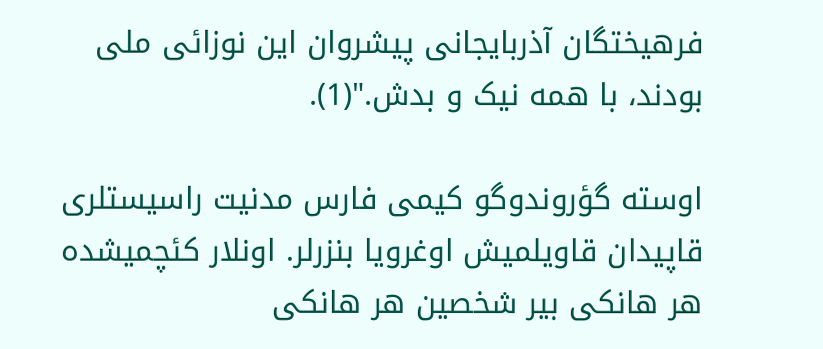فرهیختگان آذربایجانی پیشروان این نوزائی ملی بودند، با همه نیک و بدش."(1).

اوسته گؤروندوگو کیمی فارس مدنیت راسیستلری قاپیدان قاویلمیش اوغرویا بنزرلر. اونلار کئچمیشده هر هانکی بیر شخصین هر هانکی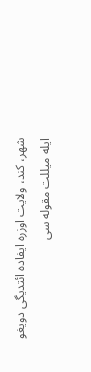شهر، کند، ولایت اوزره ایفاده ائتدیگی دویغو ایله میللت مقوله سی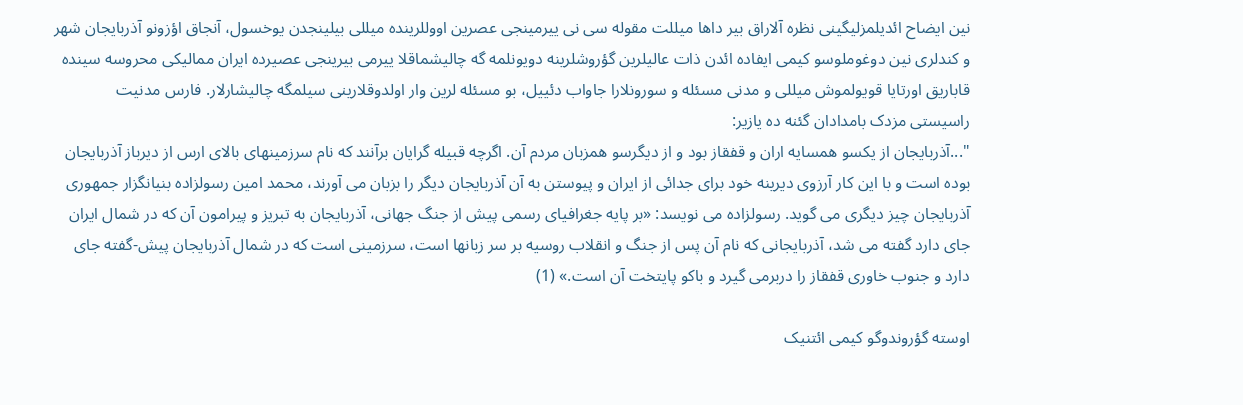نین ایضاح ائدیلمزلیگینی نظره آلاراق بیر داها میللت مقوله سی نی ییرمینجی عصرین اووللرینده میللی بیلینجدن یوخسول، آنجاق اؤزونو آذربایجان شهر و کندلری نین دوغوملوسو کیمی ایفاده ائدن ذات عالیلرین گؤروشلرینه دویونلمه گه چالیشماقلا ییرمی بیرینجی عصیرده ایران ممالیکی محروسه سینده قاباریق اورتایا قویولموش میللی و مدنی مسئله و سورونلارا جاواب دئییل، بو مسئله لرین وار اولدوقلارینی سیلمگه چالیشارلار. فارس مدنیت راسیستی مزدک بامدادان گئنه ده یازیر:
"...آذربایجان از یکسو همسایه اران و قفقاز بود و از دیگرسو همزبان مردم آن. اگرچه قبیله گرایان برآنند که نام سرزمینهای بالای ارس از دیرباز آذربایجان بوده است و با این کار آرزوی دیرینه خود برای جدائی از ایران و پیوستن به آن آذربایجان دیگر را بزبان می آورند، محمد امین رسولزاده بنیانگزار جمهوری آذربایجان چیز دیگری می گوید. رسولزاده می نویسد: «بر پایه جغرافیای رسمی پیش از جنگ جهانی، آذربایجان به تبریز و پیرامون آن که در شمال ایران جای دارد گفته می شد، آذربایجانی که نام آن پس از جنگ و انقلاب روسیه بر سر زبانها است، سرزمینی است که در شمال آذربایجان پیش-گفته جای دارد و جنوب خاوری قفقاز را دربرمی گیرد و باکو پایتخت آن است.» (1)

اوسته گؤروندوگو کیمی ائتنیک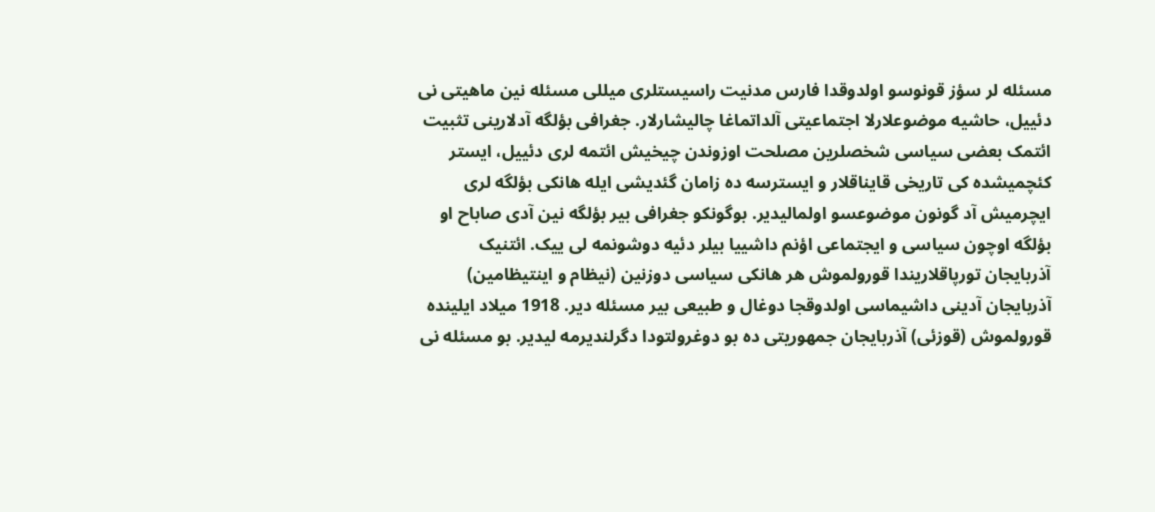مسئله لر سؤز قونوسو اولدوقدا فارس مدنیت راسیستلری میللی مسئله نین ماهیتی نی دئییل، حاشیه موضوعلارلا اجتماعیتی آلداتماغا چالیشارلار. جغرافی بؤلگه آدلارینی تثبیت ائتمک بعضی سیاسی شخصلرین مصلحت اوزوندن چیخیش ائتمه لری دئییل، ایستر کئچمیشده کی تاریخی قایناقلار و ایسترسه ده زامان گئدیشی ایله هانکی بؤلگه لری ایچرمیش آد گونون موضوعسو اولمالیدیر. بوگونکو جغرافی بیر بؤلگه نین آدی صاباح او بؤلگه اوچون سیاسی و ایجتماعی اؤنم داشییا بیلر دئیه دوشونمه لی ییک. ائتنیک آذربایجان تورپاقلاریندا قورولموش هر هانکی سیاسی دوزنین (نیظام و اینتیظامین) آذربایجان آدینی داشیماسی اولدوقجا دوغال و طبیعی بیر مسئله دیر. 1918 میلاد ایلینده قورولموش (قوزئی) آذربایجان جمهوریتی ده بو دوغرولتودا دگرلندیرمه لیدیر. بو مسئله نی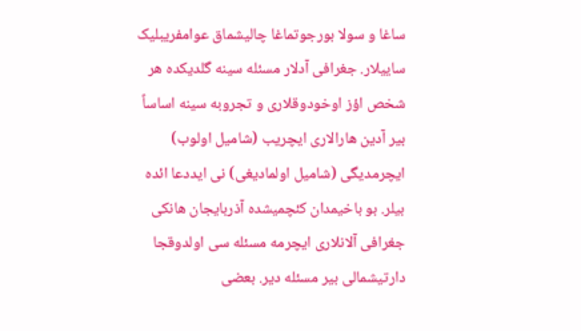ساغا و سولا بورجوتماغا چالیشماق عوامفریبلیک ساییلار. جغرافی آدلار مسئله سینه گلدیکده هر شخص اؤز اوخودوقلاری و تجروبه سینه اساساً بیر آدین هارالاری ایچریب (شامیل اولوب) ایچرمدیگی (شامیل اولمادیغی) نی ایددعا ائده بیلر. بو باخیمدان کئچمیشده آذربایجان هانکی جغرافی آلانلاری ایچرمه مسئله سی اولدوقجا دارتیشمالی بیر مسئله دیر. بعضی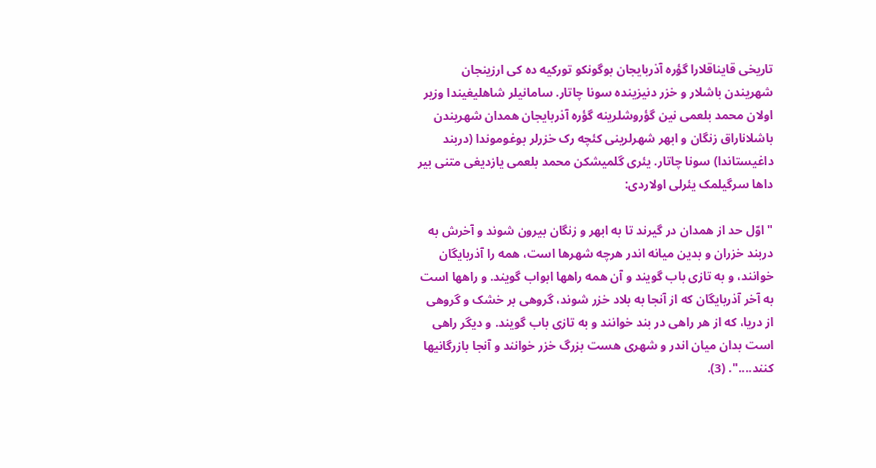تاریخی قایناقلارا گؤره آذربایجان بوگونکو تورکیه ده کی ارزینجان شهریندن باشلار و خزر دنیزینده سونا چاتار. سامانیلر شاهلیغیندا وزیر اولان محمد بلعمی نین گؤروشلرینه گؤره آذربایجان همدان شهریندن باشلاناراق زنگان و ابهر شهرلرینی کئچه رک خزرلر بوغوموندا (دربند داغیستاندا) سونا چاتار. یئری گلمیشکن محمد بلعمی یازدیغی متنی بیر داها سرگیلمک یئرلی اولاردی:

"اوّل حد از همدان در گیرند تا به ابهر و زنگان بیرون شوند و آخرش به دربند خزران و بدین میانه اندر هرچه شهرها است، همه را آذربایگان خوانند، و به تازی باب گویند و آن همه راهها ابواب گویند. و راهها است به آخر آذربایگان که از آنجا به بلاد خزر شوند، گروهی بر خشک و گروهی از دریا، که از هر راهی در بند خوانند و به تازی باب گویند. و دیگر راهی است بدان میان اندر و شهری هست بزرگ خزر خوانند و آنجا بازرگانیها کنند....". (3).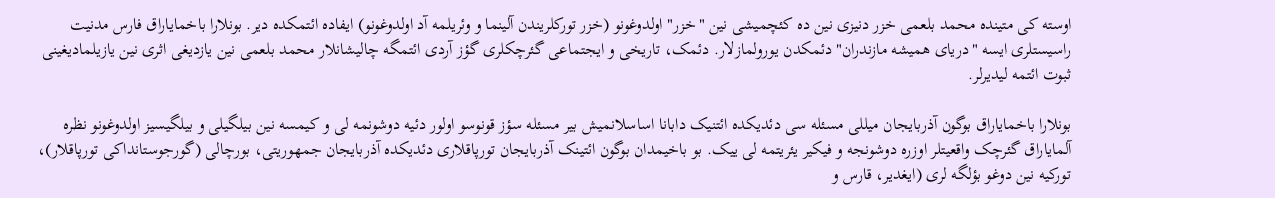اوسته کی متینده محمد بلعمی خزر دنیزی نین ده کئچمیشی نین "خزر" اولدوغونو (خزر تورکلریندن آلینما و وئریلمه آد اولدوغونو) ایفاده ائتمکده دیر. بونلارا باخمایاراق فارس مدنیت راسیستلری ایسه "دریای همیشه مازندران" دئمکدن یورولمازلار. دئمک، تاریخی و ایجتماعی گئرچکلری گؤز آردی ائتمگه چالیشانلار محمد بلعمی نین یازدیغی اثری نین یازیلمادیغینی ثبوت ائتمه لیدیرلر.

بونلارا باخمایاراق بوگون آذربایجان میللی مسئله سی دئدیکده ائتنیک دابانا اساسلانمیش بیر مسئله سؤز قونوسو اولور دئیه دوشونمه لی و کیمسه نین بیلگیلی و بیلگیسیز اولدوغونو نظره آلمایاراق گئرچک واقعیتلر اوزره دوشونجه و فیکیر یئریتمه لی ییک. بو باخیمدان بوگون ائتینک آذربایجان تورپاقلاری دئدیکده آذربایجان جمهوریتی، بورچالی (گورجوستانداکی تورپاقلار)، تورکیه نین دوغو بؤلگه لری (ایغدیر، قارس و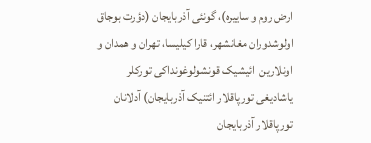ارض روم و ساییره)، گونئی آذربایجان (دؤرت بوجاق اولوشدوران مغانشهر، قارا کیلیسا، تهران و همدان و اونلارین  ائیشیک قونشولوغونداکی تورکلر یاشادیغی تورپاقلار ائتنیک آذربایجان) آدلانان تورپاقلار آذربایجان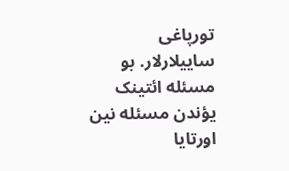تورپاغی ساییلارلار. بو مسئله ائتینک یؤندن مسئله نین اورتایا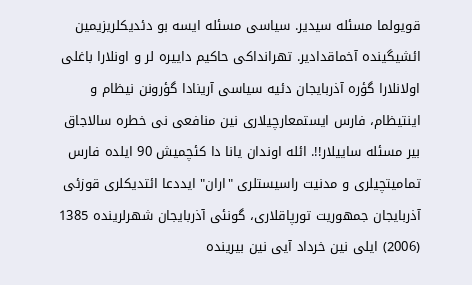قویولما مسئله سیدیر. سیاسی مسئله ایسه بو دئدیکلریزیمین ائشیگینده آخماقدادیر. تهرانداکی حاکیم داییره لر و اونلارا باغلی اولانلارا گؤره آذربایجان دئیه سیاسی آرینادا گؤرونن نیظام و اینتیظام، فارس ایستمعارچیلاری نین منافعی نی خطره سالاجاق بیر مسئله ساییلار!!. ائله اوندان یانا دا کئچمیش 90 ایلده فارس تمامیتچیلری و مدنیت راسیستلری "اران" ایددعا ائتدیکلری قوزئی آذربایجان جمهوریت تورپاقلاری، گونئی آذربایجان شهرلرینده 1385 (2006) ایلی نین خرداد آیی نین بیرینده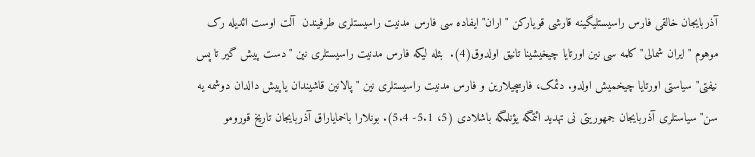آذربایجان خالقی فارس راسیستلیگینه قارشی قویارکن "اران" ایفاده سی فارس مدنیت راسیستلری طرفیندن  آلت اوست ائدیله رک موهوم "ایران شمالی" کلمه سی نین اورتایا چیخیشینا تانیق اولدوق(4).  بئله لیکه فارس مدنیت راسیستلری نین "دست پیش گیر تا پس نیفتی" سیاستی اورتایا چیخمیش اولدو. دئمک، فارسچیلارین و فارس مدنیت راسیستلری نین "پالانین قاشیندان یاپیش دالدان دوشمه یه سن" سیاستلری آذربایجان جمهوریتی نی تهدید ائتمگه یؤنلمگه باشلادی (5، 5.1- 5.4). بونلارا باخمایاراق آذربایجان تاریخ قورومو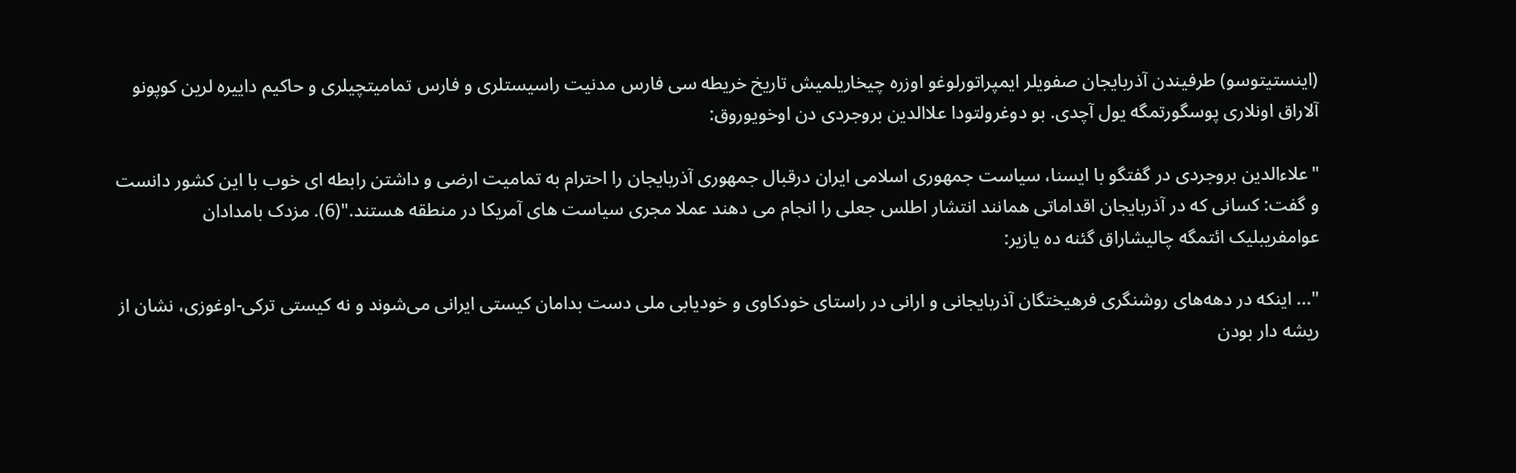(اینستیتوسو) طرفیندن آذربایجان صفویلر ایمپراتورلوغو اوزره چیخاریلمیش تاریخ خریطه سی فارس مدنیت راسیستلری و فارس تمامیتچیلری و حاکیم داییره لرین کوپونو آلاراق اونلاری پوسگورتمگه یول آچدی. بو دوغرولتودا علاالدین بروجردی دن اوخویوروق:

"علاءالدین بروجردی در گفتگو با ایسنا، سیاست جمهوری اسلامی ایران درقبال جمهوری آذربایجان را احترام به تمامیت ارضی و داشتن رابطه ای خوب با این كشور دانست و گفت: كسانی كه در آذربایجان اقداماتی همانند انتشار اطلس جعلی را انجام می دهند عملا مجری سیاست های آمریكا در منطقه هستند."(6). مزدک بامدادان عوامفریبلیک ائتمگه چالیشاراق گئنه ده یازیر:

"... اینکه در دهه‌های روشنگری فرهیختگان آذربایجانی و ارانی در راستای خودکاوی و خودیابی ملی دست بدامان کیستی ایرانی می‌شوند و نه کیستی ترکی-اوغوزی، نشان از ریشه دار بودن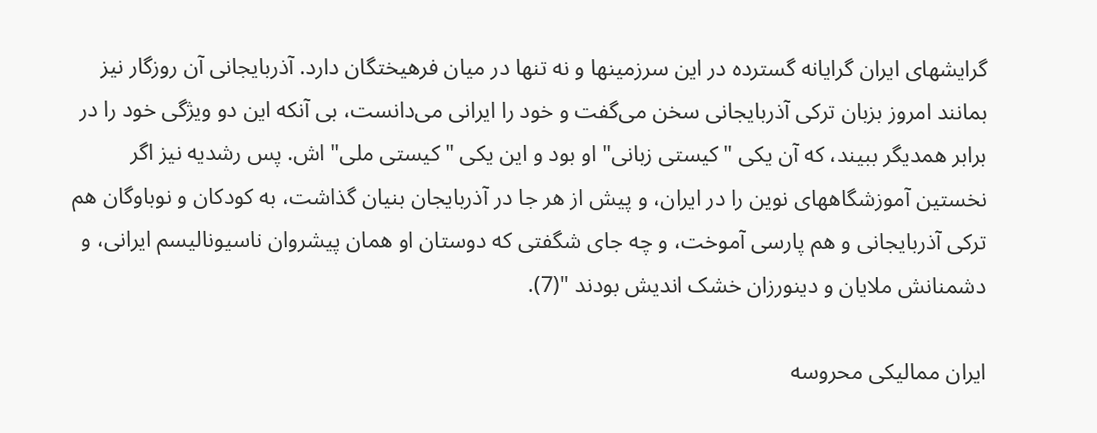گرایشهای ایران گرایانه گسترده در این سرزمینها و نه تنها در میان فرهیختگان دارد. آذربایجانی آن روزگار نیز بمانند امروز بزبان ترکی آذربایجانی سخن می‌گفت و خود را ایرانی می‌دانست، بی آنکه این دو ویژگی خود را در برابر همدیگر ببیند، که آن یکی "کیستی زبانی" او بود و این یکی "کیستی ملی" اش. پس رشدیه نیز اگر نخستین آموزشگاههای نوین را در ایران، و پیش از هر جا در آذربایجان بنیان گذاشت، به کودکان و نوباوگان هم ترکی آذربایجانی و هم پارسی آموخت، و چه جای شگفتی که دوستان او همان پیشروان ناسیونالیسم ایرانی، و دشمنانش ملایان و دینورزان خشک اندیش بودند "(7).

ایران ممالیکی محروسه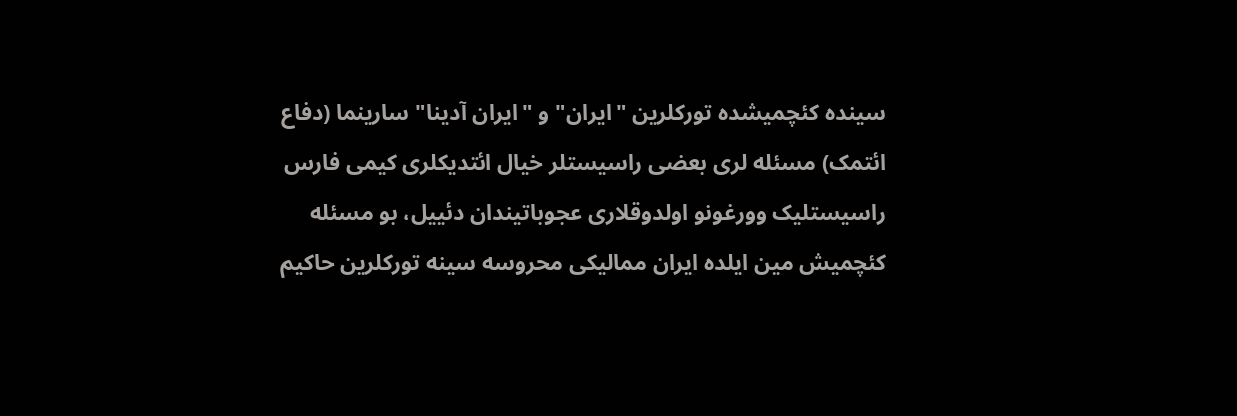سینده کئچمیشده تورکلرین "ایران" و "ایران آدینا" سارینما (دفاع ائتمک) مسئله لری بعضی راسیستلر خیال ائتدیکلری کیمی فارس راسیستلیک وورغونو اولدوقلاری عجوباتیندان دئییل، بو مسئله کئچمیش مین ایلده ایران ممالیکی محروسه سینه تورکلرین حاکیم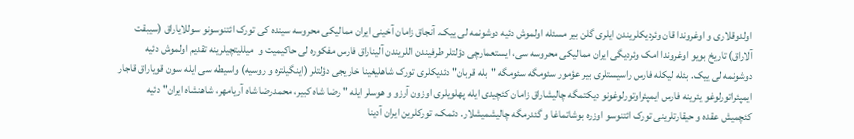اولدوقلاری و اوغروندا قان وئردیکلریندن ایلری گلن بیر مسئله اولموش دئیه دوشونمه لی ییک. آنجاق زامان آخینی ایران ممالیکی محروسه سینده کی تورک ائتنوسونو سوللایاراق (سیبقت آلاراق) تاریخ بویو اوغروندا امک وئردیگی ایران ممالیکی محروسه سی، ایستعمارچی دؤلتلر طرفیندن اللریندن آلیناراق فارس مفکوره لی حاکیمیت و  میللیتچیلرینه تقدیم اولموش دئیه دوشونمه لی ییک. بئله لیکله فارس راسیستلری بیر عؤمور سئومگه سئومگه "بله قربان" دئدیکلری تورک شاهلیغینا خاریجی دؤلتلر (اینگیلتره و روسیه) واسیطه سی ایله سون قویاراق قاجار ایمپئراتورلوغو یئرینه فارس ایمپئراوتورلوغونو دیکتمگه چالیشاراق زامان کئچیدی ایله پهلویلری اوزون آرزو و هوسلر ایله " رضا شاه کبیر، محمدرضا شاه آریامهر، شاهنشاه ایران" دئیه کئچمیش عقده و حیقارتلرینی تورک ائتنوسو اوزره بوشاتماغا و گئدرمگه چالیشمیشلار. دئمک، تورکلرین ایران آدینا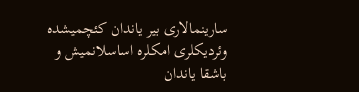سارینمالاری بیر یاندان کئچمیشده وئردیکلری امکلره اساسلانمیش و باشقا یاندان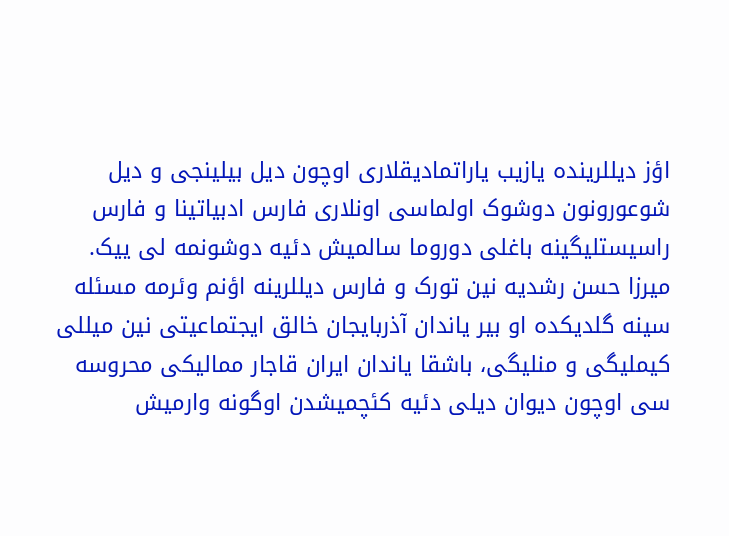اؤز دیللرینده یازیب یاراتمادیقلاری اوچون دیل بیلینجی و دیل شوعورونون دوشوک اولماسی اونلاری فارس ادبیاتینا و فارس راسیستلیگینه باغلی دوروما سالمیش دئیه دوشونمه لی ییک. میرزا حسن رشدیه نین تورک و فارس دیللرینه اؤنم وئرمه مسئله سینه گلدیکده او بیر یاندان آذربایجان خالق ایجتماعیتی نین میللی کیملیگی و منلیگی، باشقا یاندان ایران قاجار ممالیکی محروسه سی اوچون دیوان دیلی دئیه کئچمیشدن اوگونه وارمیش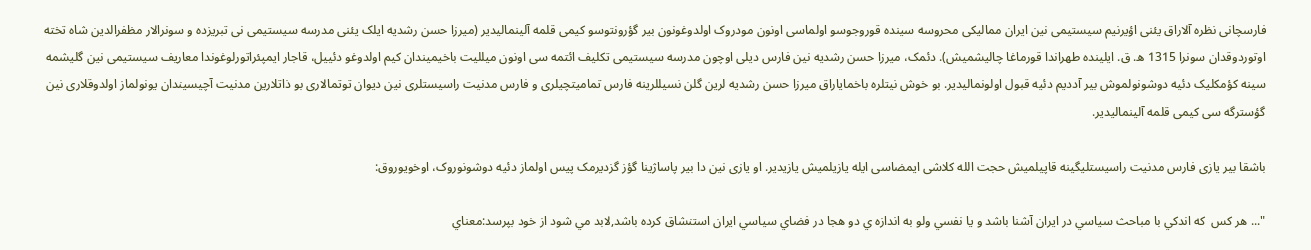فارسچانی نظره آلاراق یئنی اؤیرنیم سیستیمی نین ایران ممالیکی محروسه سینده قوروجوسو اولماسی اونون مودروک اولدوغونون بیر گؤرونتوسو کیمی قلمه آلینمالیدیر (میرزا حسن رشدیه ایلک یئنی مدرسه سیستیمی نی تبریزده و سونرالار مظفرالدین شاه تخته اوتوردوقدان سونرا 1315 ه. ق. ایلینده طهراندا قورماغا چالیشمیش). دئمک، میرزا حسن رشدیه نین فارس دیلی اوچون مدرسه سیستیمی تکلیف ائتمه سی اونون میللیت باخیمیندان کیم اولدوغو دئییل، قاجار ایمپئراتورلوغوندا معاریف سیستیمی نین گلیشمه سینه کؤمکلیک دئیه دوشونولموش بیر آددیم دئیه قبول اولونمالیدیر. بو خوش نیتلره باخمایاراق میرزا حسن رشدیه لرین گلن نسیللرینه فارس تمامیتچیلری و فارس مدنیت راسیستلری نین دیوان توتمالاری بو ذاتلارین مدنیت آچیسیندان یونولماز اولدوقلاری نین گؤسترگه سی کیمی قلمه آلینمالیدیر.

باشقا بیر یازی فارس مدنیت راسیستلیگینه قاپیلمیش حجت الله کلاشی ایمضاسی ایله یازیلمیش یازیدیر. او یازی نین دا بیر پاساژینا گؤز گزدیرمک پیس اولماز دئیه دوشونوروک، اوخویوروق:

"... هر كس  كه اندكي با مباحث سياسي در ايران آشنا باشد و يا نفسي ولو به اندازه ي دو هجا در فضاي سياسي ايران استنشاق كرده باشد,لابد مي شود از خود بپرسد:معناي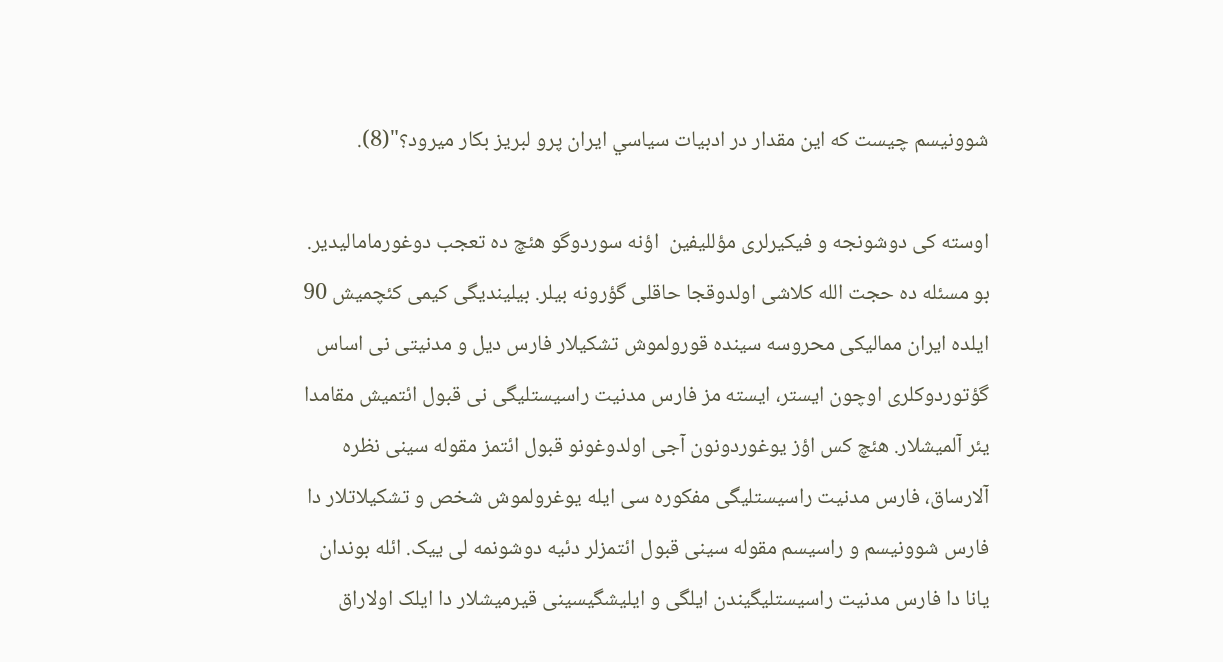شوونيسم چيست كه اين مقدار در ادبيات سياسي ايران پرو لبريز بكار ميرود؟"(8).

اوسته کی دوشونجه و فیکیرلری مؤللیفین  اؤنه سوردوگو هئچ ده تعجب دوغورمامالیدیر. بو مسئله ده حجت الله کلاشی اولدوقجا حاقلی گؤرونه بیلر. بیلیندیگی کیمی کئچمیش 90 ایلده ایران ممالیکی محروسه سینده قورولموش تشکیلار فارس دیل و مدنیتی نی اساس گؤتوردوکلری اوچون ایستر، ایسته مز فارس مدنیت راسیستلیگی نی قبول ائتمیش مقامدا یئر آلمیشلار. هئچ کس اؤز یوغوردونون آجی اولدوغونو قبول ائتمز مقوله سینی نظره آلارساق، فارس مدنیت راسیستلیگی مفکوره سی ایله یوغرولموش شخص و تشکیلاتلار دا فارس شوونیسم و راسیسم مقوله سینی قبول ائتمزلر دئیه دوشونمه لی ییک. ائله بوندان یانا دا فارس مدنیت راسیستلیگیندن ایلگی و ایلیشگیسینی قیرمیشلار دا ایلک اولاراق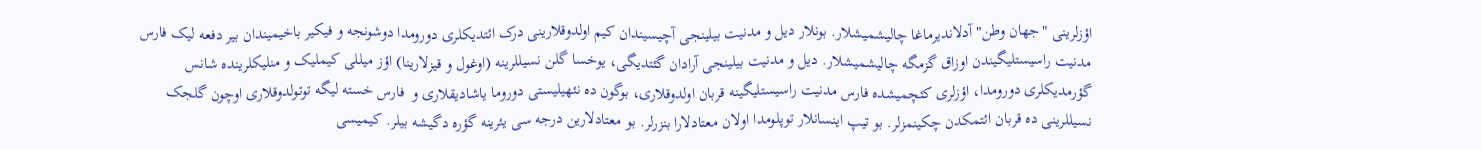اؤزلرینی "جهان وطن" آدلاندیرماغا چالیشمیشلار. بونلار دیل و مدنیت بیلینجی آچیسیندان کیم اولدوقلارینی درک ائتدیکلری دورومدا دوشونجه و فیکیر باخیمیندان بیر دفعه لیک فارس مدنیت راسیستلیگیندن اوزاق گزمگه چالیشمیشلار. دیل و مدنیت بیلینجی آرادان گئتدیگی، یوخسا گلن نسیللرینه (اوغول و قیزلارینا) اؤز میللی کیملیک و منلیکلرینده شانس گؤرمدیکلری دورومدا، اؤزلری کئچمیشده فارس مدنیت راسیستلیگینه قربان اولدوقلاری، بوگون ده نئهیلیستی دوروما یاشادیقلاری و  فارس خسته لیگه توتولدوقلاری اوچون گلجک نسیللرینی ده قربان ائتمکدن چکینمزلر. بو تیپ اینسانلار توپلومدا اولان معتادلارا بنزرلر. بو معتادلارین درجه سی یئرینه گؤره دگیشه بیلر. کیمیسی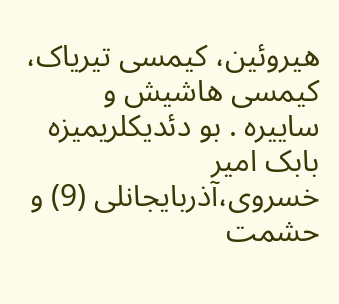هیروئین، کیمسی تیریاک، کیمسی هاشیش و ساییره . بو دئدیکلریمیزه بابک امیر خسروی،آذربایجانلی (9) و حشمت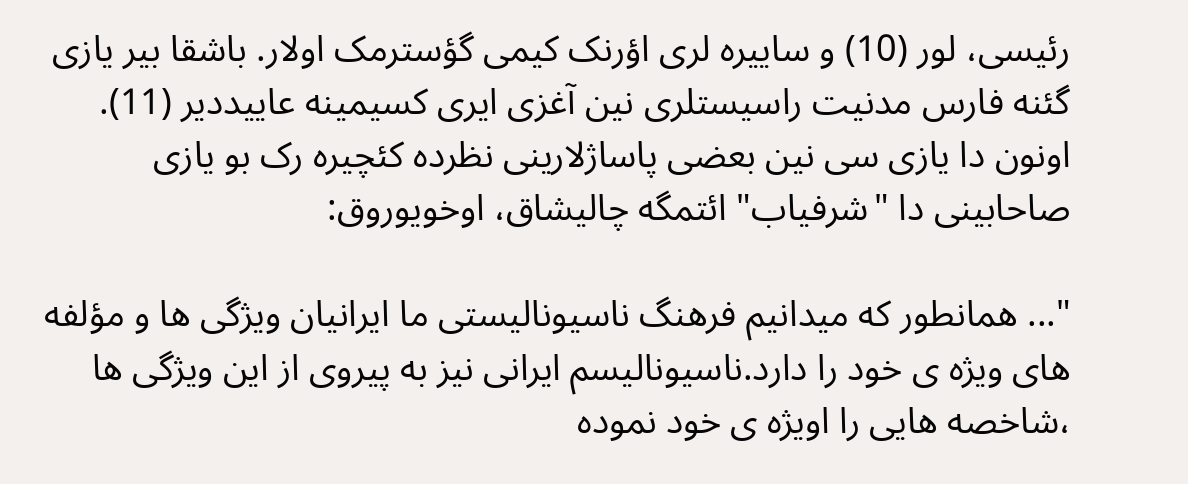رئیسی، لور (10) و ساییره لری اؤرنک کیمی گؤسترمک اولار. باشقا بیر یازی گئنه فارس مدنیت راسیستلری نین آغزی ایری کسیمینه عاییددیر (11). اونون دا یازی سی نین بعضی پاساژلارینی نظرده کئچیره رک بو یازی صاحابینی دا "شرفیاب" ائتمگه چالیشاق، اوخویوروق:

"... همانطور که میدانیم فرهنگ ناسیونالیستی ما ایرانیان ویژگی ها و مؤلفه های ویژه ی خود را دارد.ناسیونالیسم ایرانی نیز به پیروی از این ویژگی ها ،شاخصه هایی را اویژه ی خود نموده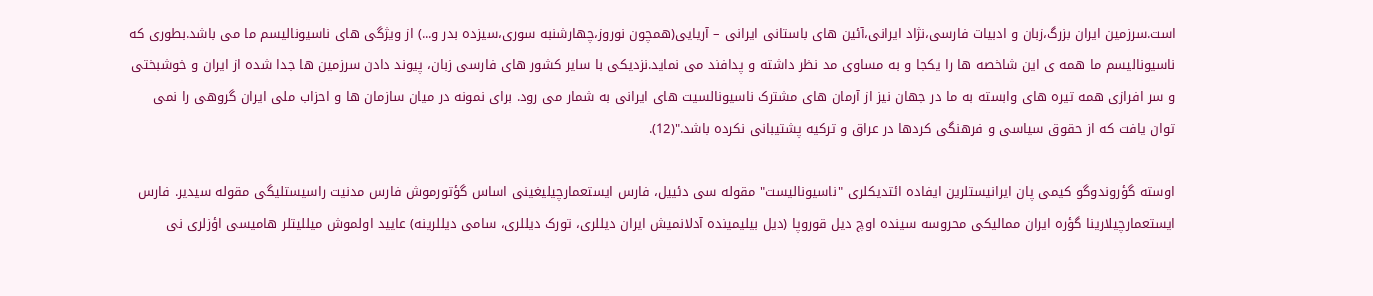است.سرزمین ایران بزرگ،زبان و ادبیات فارسی،نژاد ایرانی،آئین های باستانی ایرانی – آریایی(همچون نوروز،چهارشنبه سوری،سیزده بدر و...) از ویژگی های ناسیونالیسم ما می باشد.بطوری که ناسیونالیسم ما همه ی این شاخصه ها را یکجا و به مساوی مد نظر داشته و پدافند می نماید.نزدیکی با سایر کشور های فارسی زبان، پیوند دادن سرزمین ها جدا شده از ایران و خوشبختی و سر افرازی همه تیره های وابسته به ما در جهان نیز از آرمان های مشترک ناسیونالسیت های ایرانی به شمار می رود. برای نمونه در میان سازمان ها و احزاب ملی ایران گروهی را نمی توان یافت که از حقوق سیاسی و فرهنگی کردها در عراق و ترکیه پشتیبانی نکرده باشد."(12).

اوسته گؤروندوگو کیمی پان ایرانیستلرین ایفاده ائتدیکلری "ناسیونالیست" مقوله سی دئییل، فارس ایستعمارچیلیغینی اساس گؤتورموش فارس مدنیت راسیستلیگی مقوله سیدیر. فارس ایستعمارچیلارینا گؤره ایران ممالیکی محروسه سینده اوچ دیل قوروپا (دیل بیلیمینده آدلانمیش ایران دیللری، تورک دیللری، سامی دیللرینه) عایید اولموش میللیتلر هامیسی اؤزلری نی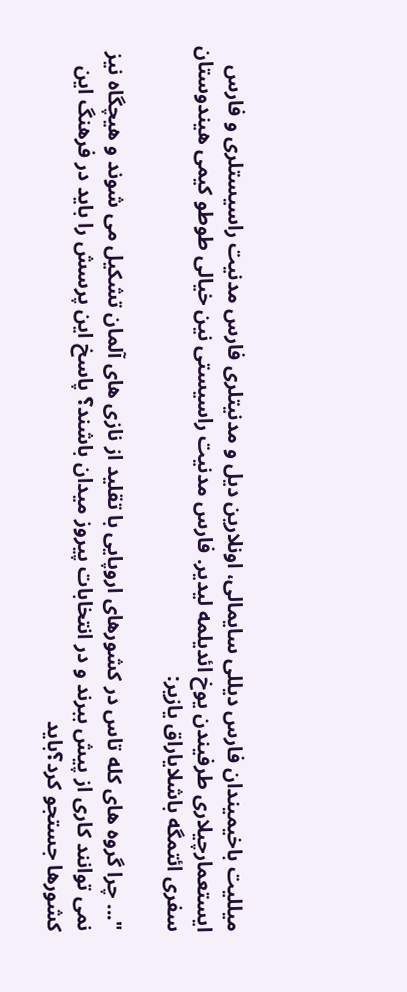میللیت باخیمیندان فارس دیللی سایمالی، اونلارین دیل و مدنیتلری فارس مدنیت راسیستلری و فارس ایستعمارچیلاری طرفیندن یوخ ائدیلمه لیدیر. فارس مدنیت راسیستی نین خیالی طوطو کیمی هیندوستان سفری ائتمگه باشلایاراق یازیر:

"... چرا گروه های کله تاس در کشورهای اروپایی با تقلید از نازی های آلمان تشکیل می شوند و هیچگاه نیز نمی توانند کاری از پیش ببرند و در انتخابات پیروز میدان باشند؟ پاسخ این پرسش را باید در فرهنگ این کشورها جستجو کرد؟باید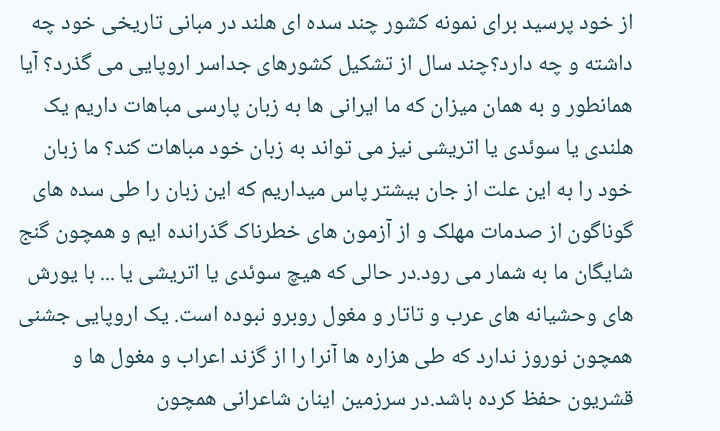از خود پرسید برای نمونه کشور چند سده ای هلند در مبانی تاریخی خود چه داشته و چه دارد؟چند سال از تشکیل کشورهای جداسر اروپایی می گذرد؟ آیا همانطور و به همان میزان که ما ایرانی ها به زبان پارسی مباهات داریم یک هلندی یا سوئدی یا اتریشی نیز می تواند به زبان خود مباهات کند؟ ما زبان خود را به این علت از جان بیشتر پاس میداریم که این زبان را طی سده های گوناگون از صدمات مهلک و از آزمون های خطرناک گذرانده ایم و همچون گنج شایگان ما به شمار می رود.در حالی که هیچ سوئدی یا اتریشی یا ... با یورش های وحشیانه های عرب و تاتار و مغول روبرو نبوده است. یک اروپایی جشنی همچون نوروز ندارد که طی هزاره ها آنرا را از گزند اعراب و مغول ها و قشریون حفظ کرده باشد.در سرزمین اینان شاعرانی همچون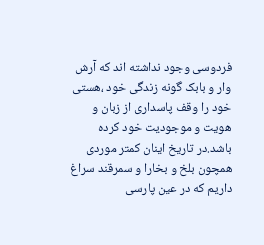فردوسی وجود نداشته اند که آرش وار و بابک گونه زندگی خود ،هستی خود را وقف پاسداری از زبان و هویت و موجودیت خود کرده باشد.در تاریخ اینان کمتر موردی همچون بلخ و بخارا و سمرقند سراغ داریم که در عین پارسی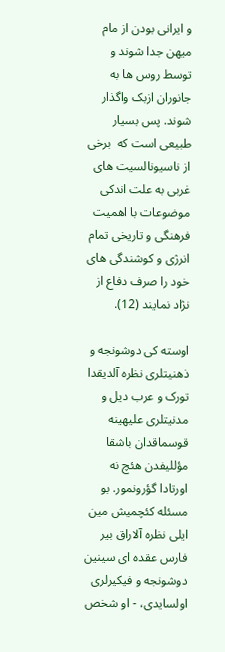و ایرانی بودن از مام میهن جدا شوند و توسط روس ها به جانوران ازبک واگذار شوند. پس بسیار طبیعی است که  برخی از ناسیونالسیت های غربی به علت اندکی موضوعات با اهمیت فرهنگی و تاریخی تمام انرژی و کوشندگی های خود را صرف دفاع از نژاد نمایند (12).

اوسته کی دوشونجه و ذهنیتلری نظره آلدیقدا تورک و عرب دیل و مدنیتلری علیهینه قوسماقدان باشقا مؤللیفدن هئچ نه اورتادا گؤرونمور. بو مسئله کئچمیش مین ایلی نظره آلاراق بیر فارس عقده ای سینین دوشونجه و فیکیرلری اولسایدی، - او شخص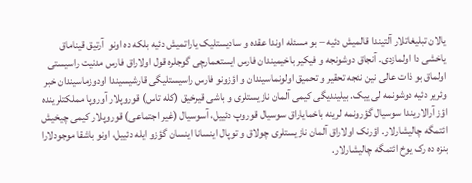یالان تبلیغاتلار آلتیندا قالمیش دئیه – بو مسئله اوندا عقده و سادیستلیک یاراتمیش دئیه بلکه ده اونو  آرتیق قیناماق یاخشی دا اولمازدی. آنجاق دوشونجه و فیکیر باخیمیندان فارس ایستعمارچی گوجلره قول اولاراق فارس مدنیت راسیستی اولماق بو ذات عالی نین نئجه تحقیر و تحمیق اولونماسیندان و اؤزونو فارس راسیستلیگی قارشیسیندا اودوزماسیندان خبر وئریر دئیه دوشونمه لی ییک. بیلیندیگی کیمی آلمان نازیستلری و باشی قیرخیق (کله تاس) قوروپلار آوروپا مملکتلرینده اؤز آرالاریندا سوسیال گؤرونمه لرینه باخمایاراق سوسیال قوروپ دئییل، آسوسیال (غیر اجتماعی) قوروپلار کیمی چیخیش ائتمگه چالیشارلار. اؤرنک اولاراق آلمان نازیستلری چولاق و توپال اینسانا اینسان گؤزو ایله دئییل، اونو باشقا موجودلارا بنزه ده رک یوخ ائتمگه چالیشارلار.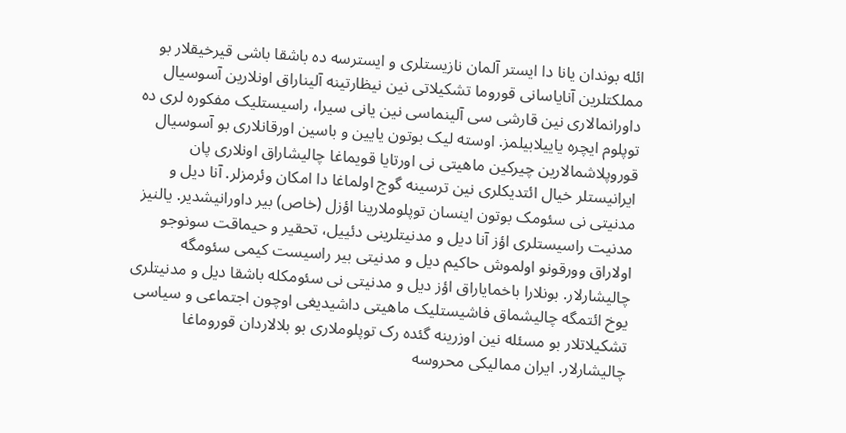ائله بوندان یانا دا ایستر آلمان نازیستلری و ایسترسه ده باشقا باشی قیرخیقلار بو مملکتلرین آنایاسانی قوروما تشکیلاتی نین نیظارتینه آلیناراق اونلارین آسوسیال داورانمالاری نین قارشی سی آلینماسی نین یانی سیرا، راسیستلیک مفکوره لری ده توپلوم ایچره یاییلابیلمز. اوسته لیک بوتون یایین و باسین اورقانلاری بو آسوسیال قوروپلاشمالارین چیرکین ماهیتی نی اورتایا قویماغا چالیشاراق اونلاری پان ایرانیستلر خیال ائتدیکلری نین ترسینه گوج اولماغا دا امکان وئرمزلر. آنا دیل و مدنیتی نی سئومک بوتون اینسان توپلوملارینا اؤزل (خاص) بیر داورانیشدیر. یالنیز مدنیت راسیستلری اؤز آنا دیل و مدنیتلرینی دئییل، تحقیر و حیماقت سونوجو اولاراق وورقونو اولموش حاکیم دیل و مدنیتی بیر راسیست کیمی سئومگه چالیشارلار. بونلارا باخمایاراق اؤز دیل و مدنیتی نی سئومکله باشقا دیل و مدنیتلری یوخ ائتمگه چالیشماق فاشیستلیک ماهیتی داشیدیغی اوچون اجتماعی و سیاسی تشکیلاتلار بو مسئله نین اوزرینه گئده رک توپلوملاری بو بلالاردان قوروماغا چالیشارلار. ایران ممالیکی محروسه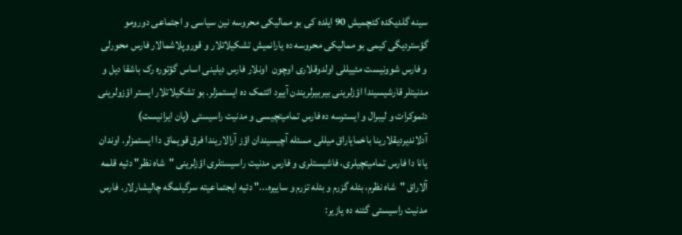سینه گلدیکده کئچمیش 90 ایلده کی بو ممالیکی محروسه نین سیاسی و اجتماعی دورومو گؤستردیگی کیمی بو ممالیکی محروسه ده یارانمیش تشکیلاتلار و قوروپلاشمالار فارس محورلی و فارس شوونیست مئییللی اولدوقلاری اوچون  اونلار فارس دیلینی اساس گؤتوره رک باشقا دیل و مدنیتلر قارشیسیندا اؤزلرینی بیربیرلریندن آییرد ائتمک ده ایستمزلر. بو تشکیلاتلار ایستر اؤزولرینی دئموکرات و لیبرال و ایسترسه ده فارس تمامیتچیسی و مدنیت راسیستی (پان ایرانیست) آدلاندیردیقلارینا باخمایاراق میللی مسئله آچیسیندان اؤز آرالاریندا فرق قویماق دا ایستمزلر. اوندان یانا دا فارس تمامیتچیلری، فاشیستلری و فارس مدنیت راسیستلری اؤزلرینی "شاه نظر" دئیه قلمه آلاراق "شاه نظرم، بئله گزرم و بئله تزرم و ساییره..." دئیه ایجتماعیته سرگیلمگه چالیشارلار. فارس مدنیت راسیستی گئنه ده یازیر: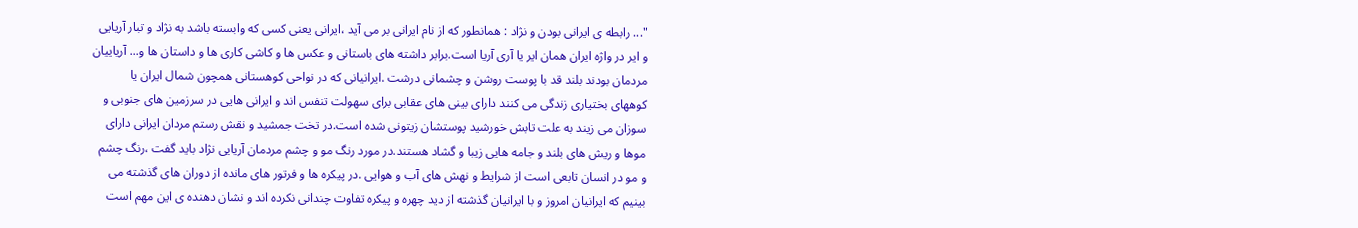"... رابطه ی ایرانی بودن و نژاد : همانطور که از نام ایرانی بر می آید ،ایرانی یعنی کسی که وابسته باشد به نژاد و تبار آریایی و ایر در واژه ایران همان ایر یا آری آریا است.برابر داشته های باستانی و عکس ها و کاشی کاری ها و داستان ها و... آریاییان مردمان بودند بلند قد با پوست روشن و چشمانی درشت .ایرانیانی که در نواحی کوهستانی همچون شمال ایران یا کوههای بختیاری زندگی می کنند دارای بینی های عقابی برای سهولت تنفس اند و ایرانی هایی در سرزمین های جنوبی و سوزان می زیند به علت تابش خورشید پوستشان زیتونی شده است.در تخت جمشید و نقش رستم مردان ایرانی دارای موها و ریش های بلند و جامه هایی زیبا و گشاد هستند.در مورد رنگ مو و چشم مردمان آریایی نژاد باید گفت ،رنگ چشم و مو در انسان تابعی است از شرایط و نهش های آب و هوایی .در پیکره ها و فرتور های مانده از دوران های گذشته می بینیم که ایرانیان امروز و با ایرانیان گذشته از دید چهره و پیکره تفاوت چندانی نکرده اند و نشان دهنده ی این مهم است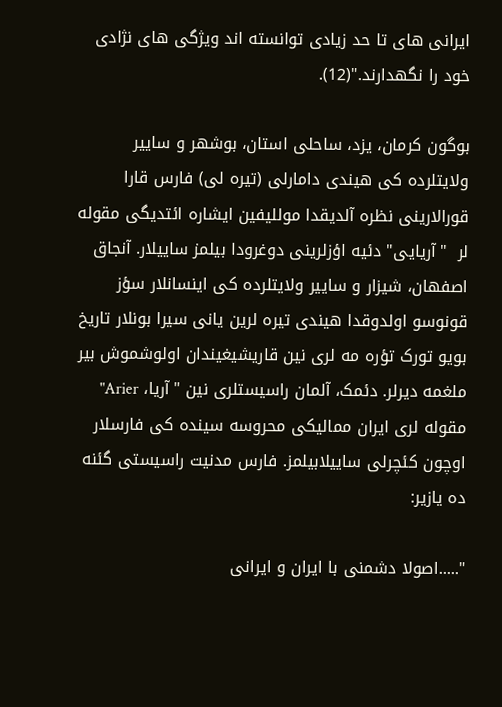ایرانی های تا حد زیادی توانسته اند ویژگی های نژادی خود را نگهدارند."(12).

بوگون کرمان، یزد، ساحلی استان، بوشهر و ساییر ولایتلرده کی هیندی دامارلی (تیره لی) فارس قارا قورالارینی نظره آلدیقدا موللیفین ایشاره ائتدیگی مقوله لر  "آریایی" دئیه اؤزلرینی دوغرودا بیلمز ساییلار. آنجاق اصفهان، شیزار و ساییر ولایتلرده کی اینسانلار سؤز قونوسو اولدوقدا هیندی تیره لرین یانی سیرا بونلار تاریخ بویو تورک تؤره مه لری نین قاریشیغیندان اولوشموش بیر ملغمه دیرلر. دئمک، آلمان راسیستلری نین "آریا، Arier" مقوله لری ایران ممالیکی محروسه سینده کی فارسلار اوچون کئچرلی ساییلابیلمز. فارس مدنیت راسیستی گئنه ده یازیر:

".....اصولا دشمنی با ایران و ایرانی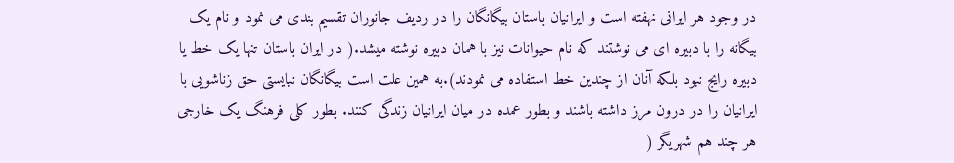در وجود هر ایرانی نهفته است و ایرانیان باستان بیگانگان را در ردیف جانوران تقسیم بندی می نمود و نام یک بیگانه را با دبیره ای می نوشتند که نام حیوانات نیز با همان دبیره نوشته میشد.( در ایران باستان تنها یک خط یا دبیره رایج نبود بلکه آنان از چندین خط استفاده می نمودند).به همین علت است بیگانگان نبایستی حق زناشویی با ایرانیان را در درون مرز داشته باشند و بطور عمده در میان ایرانیان زندگی کنند. بطور کلی فرهنگ یک خارجی هر چند هم شهریگر (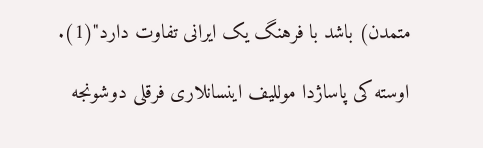متمدن) باشد با فرهنگ یک ایرانی تفاوت دارد"(1).

اوسته کی پاساژدا موللیف اینسانلاری فرقلی دوشونجه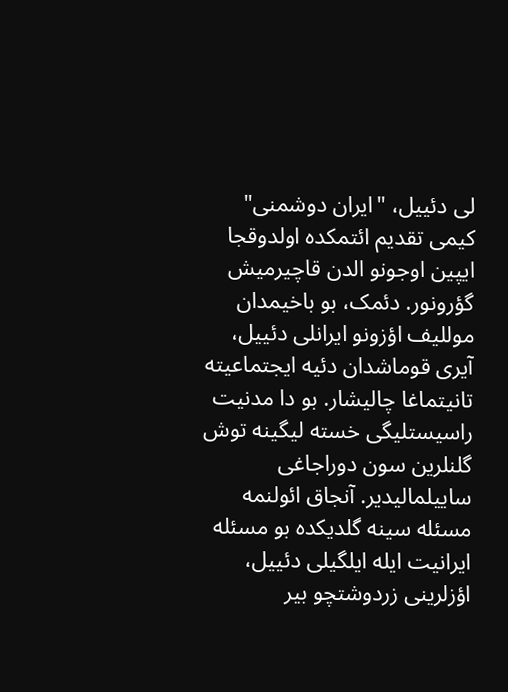لی دئییل، "ایران دوشمنی" کیمی تقدیم ائتمکده اولدوقجا ایپین اوجونو الدن قاچیرمیش گؤرونور. دئمک، بو باخیمدان موللیف اؤزونو ایرانلی دئییل، آیری قوماشدان دئیه ایجتماعیته تانیتماغا چالیشار. بو دا مدنیت راسیستلیگی خسته لیگینه توش گلنلرین سون دوراجاغی ساییلمالیدیر. آنجاق ائولنمه مسئله سینه گلدیکده بو مسئله ایرانیت ایله ایلگیلی دئییل، اؤزلرینی زردوشتچو بیر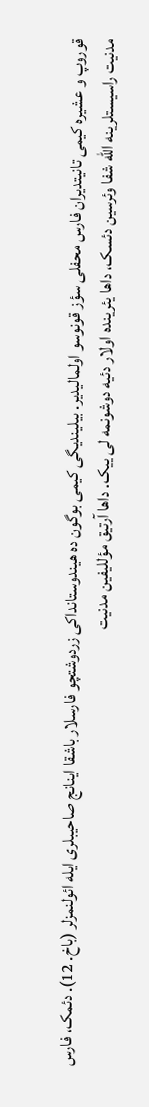قوروپ و عشیره کیمی تانیتدیران فارس محفلی سؤز قونوسو اولمالیدیر. بیلیندیگی کیمی بوگون ده هیندوستانداکی زردوشتچو فارسلار باشقا اینانج صاحیبلری ایله ائولنمزلر (باخ. 12). دئمک، فارس مدنیت راسیستلرینه الله شفا وئرسین دئسک، داها یئرینده اولار دئیه دوشونمه لی ییک. داها آرتیق مؤللیفین مدنیت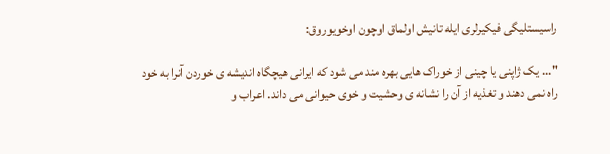راسیستلیگی فیکیرلری ایله تانیش اولماق اوچون اوخویوروق:

"... یک ژاپنی یا چینی از خوراک هایی بهره مند می شود که ایرانی هیچگاه اندیشه ی خوردن آنرا به خود راه نمی دهند و تغذیه از آن را نشانه ی وحشیت و خوی حیوانی می داند. اعراب و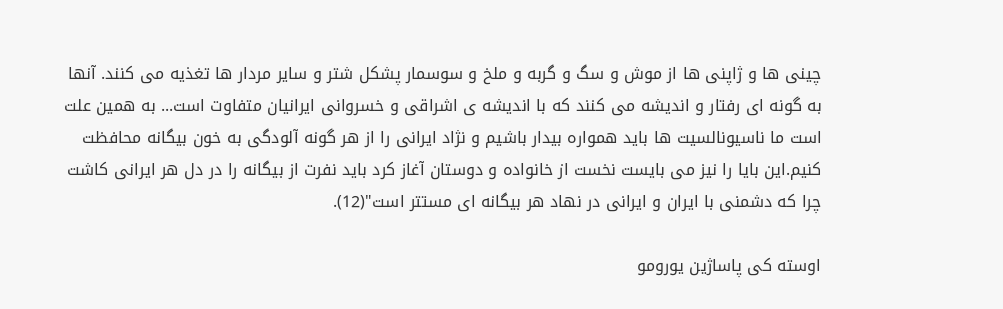چینی ها و ژاپنی ها از موش و سگ و گربه و ملخ و سوسمار پشکل شتر و سایر مردار ها تغذیه می کنند. آنها به گونه ای رفتار و اندیشه می کنند که با اندیشه ی اشراقی و خسروانی ایرانیان متفاوت است... به همین علت است ما ناسیونالسیت ها باید همواره بیدار باشیم و نژاد ایرانی را از هر گونه آلودگی به خون بیگانه محافظت کنیم.این بایا را نیز می بایست نخست از خانواده و دوستان آغاز کرد باید نفرت از بیگانه را در دل هر ایرانی کاشت چرا که دشمنی با ایران و ایرانی در نهاد هر بیگانه ای مستتر است"(12).

اوسته کی پاساژین یورومو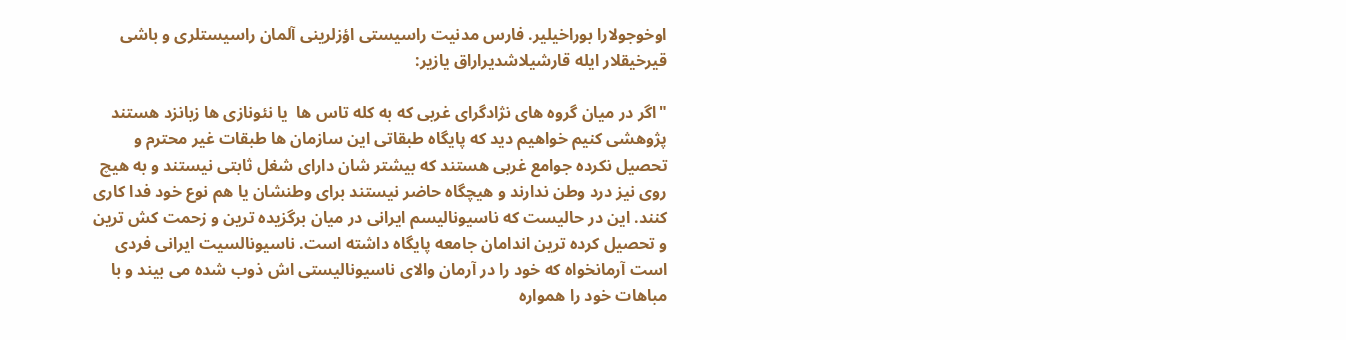اوخوجولارا بوراخیلیر. فارس مدنیت راسیستی اؤزلرینی آلمان راسیستلری و باشی قیرخیقلار ایله قارشیلاشدیراراق یازیر:

"اگر در میان گروه های نژادگرای غربی که به کله تاس ها  یا نئونازی ها زبانزد هستند پژوهشی کنیم خواهیم دید که پایگاه طبقاتی این سازمان ها طبقات غیر محترم و تحصیل نکرده جوامع غربی هستند که بیشتر شان دارای شغل ثابتی نیستند و به هیچ روی نیز درد وطن ندارند و هیچگاه حاضر نیستند برای وطنشان یا هم نوع خود فدا کاری کنند. این در حالیست که ناسیونالیسم ایرانی در میان برگزیده ترین و زحمت کش ترین و تحصیل کرده ترین اندامان جامعه پایگاه داشته است. ناسیونالسیت ایرانی فردی است آرمانخواه که خود را در آرمان والای ناسیونالیستی اش ذوب شده می بیند و با مباهات خود را همواره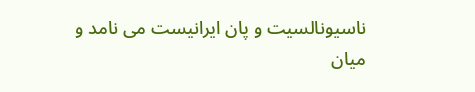ناسیونالسیت و پان ایرانیست می نامد و میان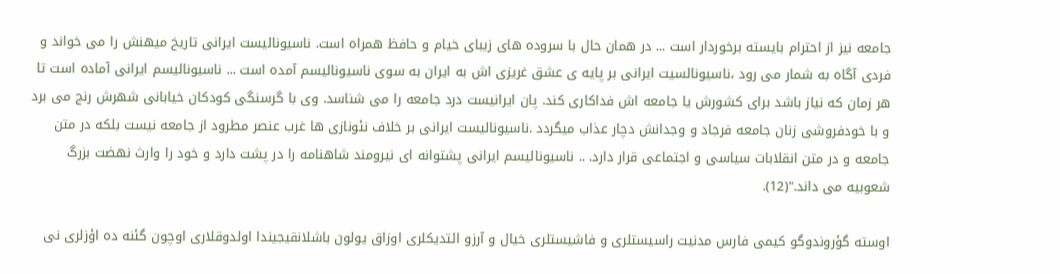جامعه نیز از احترام بایسته برخوردار است ... در همان حال با سروده های زیبای خیام و حافظ همراه است. ناسیونالیست ایرانی تاریخ میهنش را می خواند و فردی آگاه به شمار می رود ،ناسیونالسیت ایرانی بر پایه ی عشق غریزی اش به ایران به سوی ناسیونالیسم آمده است ... ناسیونالیسم ایرانی آماده است تا هر زمان که نیاز باشد برای کشورش یا جامعه اش فداکاری کند. پان ایرانیست درد جامعه را می شناسد. وی با گرسنگی کودکان خیابانی شهرش رنج می برد و با خودفروشی زنان جامعه فرجاد و وجدانش دچار عذاب میگردد .ناسیونالیست ایرانی بر خلاف نئونازی ها غرب عنصر مطرود از جامعه نیست بلکه در متن جامعه و در متن انقلابات سیاسی و اجتماعی قرار دارد. .. ناسیونالیسم ایرانی پشتوانه ای نیرومند شاهنامه را در پشت دارد و خود را وارث نهضت بزرگ شعوبیه می داند."(12).

اوسته گؤروندوگو کیمی فارس مدنیت راسیستلری و فاشیستلری خیال و آرزو ائتدیکلری اوزاق یولون باشلانقیجیندا اولدوقلاری اوچون گئنه ده اؤزلری نی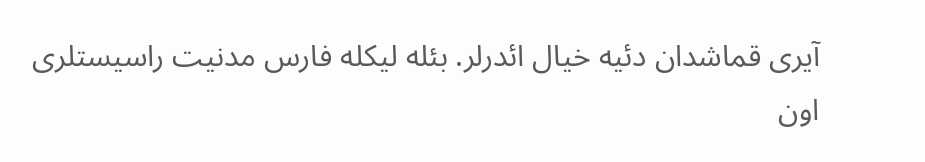آیری قماشدان دئیه خیال ائدرلر. بئله لیکله فارس مدنیت راسیستلری اون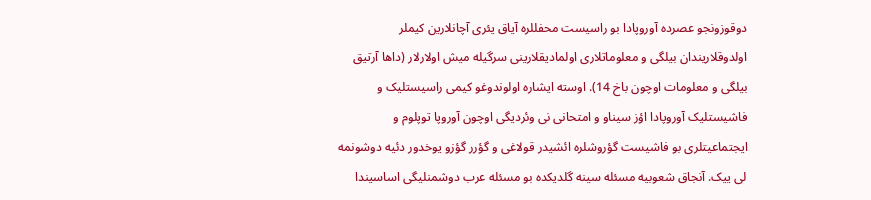دوقوزونجو عصرده آوروپادا بو راسیست محفللره آیاق یئری آچانلارین کیملر اولدوقلاریندان بیلگی و معلوماتلاری اولمادیقلارینی سرگیله میش اولارلار (داها آرتیق بیلگی و معلومات اوچون باخ 14). اوسته ایشاره اولوندوغو کیمی راسیستلیک و فاشیستلیک آوروپادا اؤز سیناو و امتحانی نی وئردیگی اوچون آوروپا توپلوم و ایجتماعیتلری بو فاشیست گؤروشلره ائشیدر قولاغی و گؤرر گؤزو یوخدور دئیه دوشونمه لی ییک. آنجاق شعوبیه مسئله سینه گلدیکده بو مسئله عرب دوشمنلیگی اساسیندا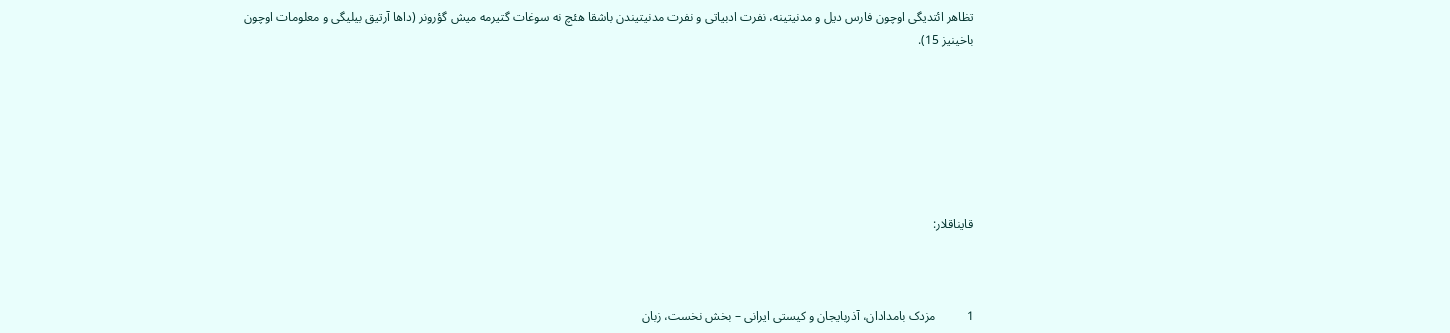تظاهر ائتدیگی اوچون فارس دیل و مدنیتینه، نفرت ادبیاتی و نفرت مدنیتیندن باشقا هئچ نه سوغات گتیرمه میش گؤرونر (داها آرتیق بیلیگی و معلومات اوچون باخینیز 15).







قایناقلار:



1          مزدک بامدادان، آذربایجان و کیستی ایرانی – بخش نخست، زبان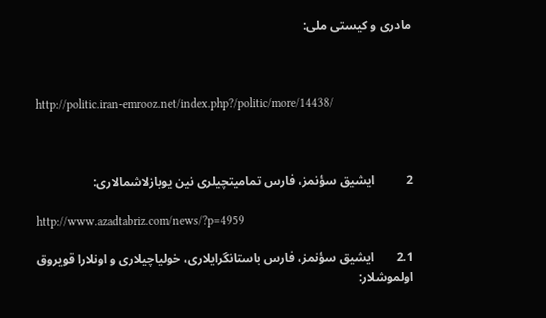مادری و کیستی ملی:



http://politic.iran-emrooz.net/index.php?/politic/more/14438/



2          ایشیق سؤنمز، فارس تمامیتچیلری نین یوبازلاشمالاری:

http://www.azadtabriz.com/news/?p=4959

2.1       ایشیق سؤنمز، فارس باستانگرایلاری، خولیاچیلاری و اونلارا قویروق اولموشلار: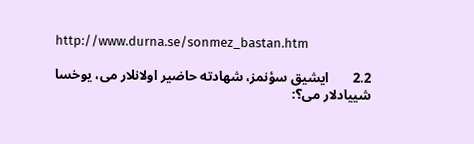http://www.durna.se/sonmez_bastan.htm

2.2       ایشیق سؤنمز، شهادته حاضیر اولانلار می، یوخسا شییادلار می؟: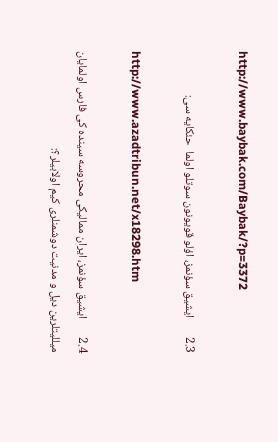http://www.baybak.com/Baybak/?p=3372

2.3       ایشیق سؤنمز، اؤلو قویونون سوتلو اولما  حئکایه سی:

http://www.azadtribun.net/x18298.htm

2.4       ایشیق سؤنمز، ایران ممالیکی محروسه سینده کی فارس اولمایان میللیتلرین دیل و مدنیت دوشمنلری کیم اولابیلر؟: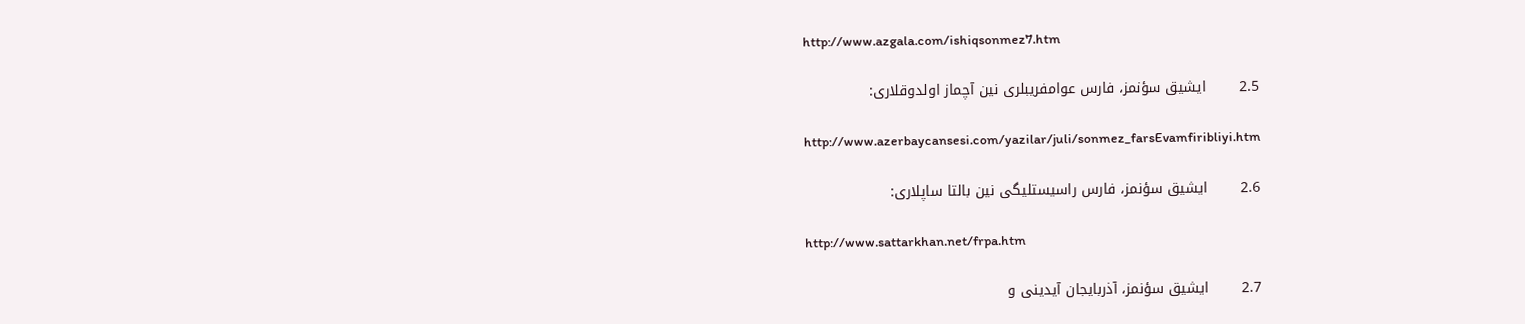http://www.azgala.com/ishiqsonmez7.htm

2.5       ایشیق سؤنمز، فارس عوامفریبلری نین آچماز اولدوقلاری:

http://www.azerbaycansesi.com/yazilar/juli/sonmez_farsEvamfiribliyi.htm

2.6       ایشیق سؤنمز، فارس راسیستلیگی نین بالتا ساپلاری:

http://www.sattarkhan.net/frpa.htm

2.7       ایشیق سؤنمز، آذربایجان آیدینی و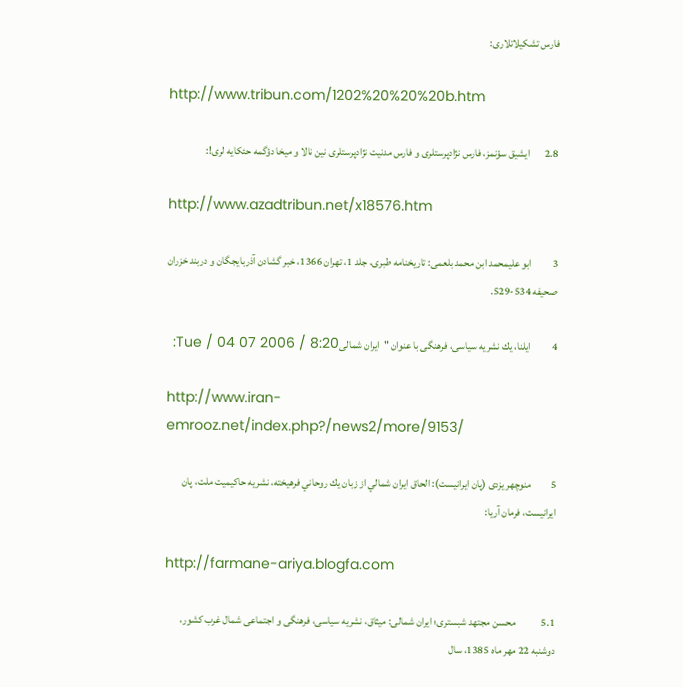فارس تشکیلاتلاری:

http://www.tribun.com/1202%20%20%20b.htm

2.8       ایشیق سؤنمز، فارس نژادپرستلری و فارس مدنیت نژادپرستلری نین نالا و میخا دؤگمه حئکایه لری!:

http://www.azadtribun.net/x18576.htm

3          ابو علیمحمد ابن محمد بلعمی: تاریخنامه طبری، جلد 1، تهران 1366، خبر گشادن آذربایجگان و دربند خزران صحیفه 534-529.

4          ایلنا، يك نشريه سياسی، فرهنگی با عنوان "ايران شمالیTue / 04 07 2006 / 8:20:

http://www.iran-emrooz.net/index.php?/news2/more/9153/

5         منوچهر یزدی (پان ایرانیست): الحاق ايران شمالي از زبان يك روحاني فرهيخته، نشریه حاکیمیت ملت، پان ایرانیست، فرمان آریا:

http://farmane-ariya.blogfa.com

5.1            محسن مجتهد شبستری؛ ایران شمالی: میثاق، نشریه سیاسی، فرهنگی و اجتماعی شمال غرب کشور، دوشنبه 22 مهر ماه 1385، سال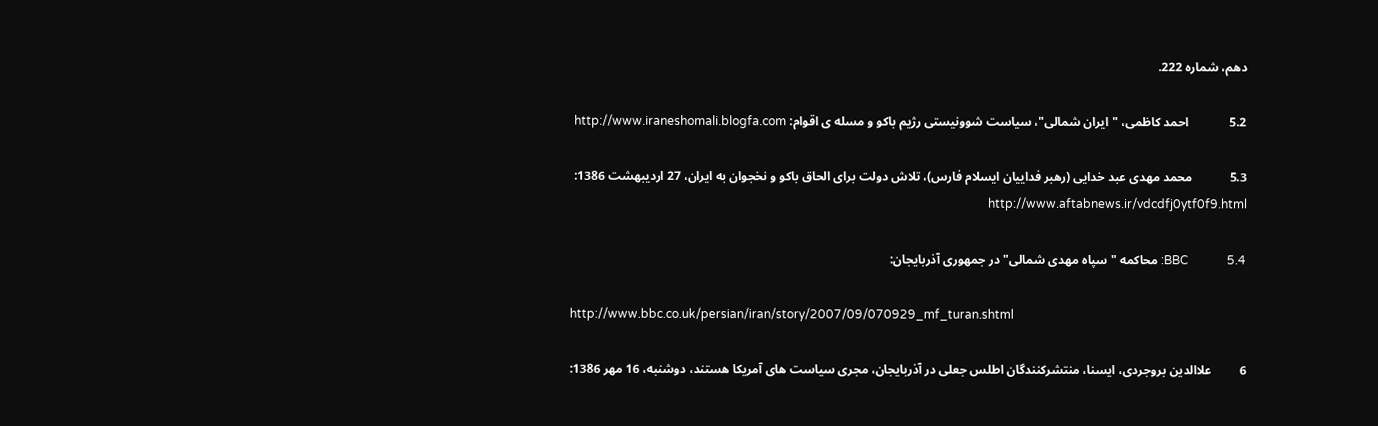دهم، شماره 222.

5.2             احمد کاظمی، "ایران شمالی"، سیاست شوونیستی رژیم باکو و مسله ی اقوام: http://www.iraneshomali.blogfa.com

5.3            محمد مهدی عبد خدایی (رهبر فداییان ایسلام فارس)، تلاش دولت برای الحاق باکو و نخجوان به ایران، 27 اردیبهشت 1386: http://www.aftabnews.ir/vdcdfj0ytf0f9.html

5.4             BBC: محاکمه "سپاه مهدی شمالی" در جمهوری آذربایجان:

http://www.bbc.co.uk/persian/iran/story/2007/09/070929_mf_turan.shtml

6         علاالدین بروجردی، ایسنا، منتشركنندگان اطلس جعلی در آذربایجان، مجری سیاست های آمریكا هستند، دوشنبه، 16 مهر 1386: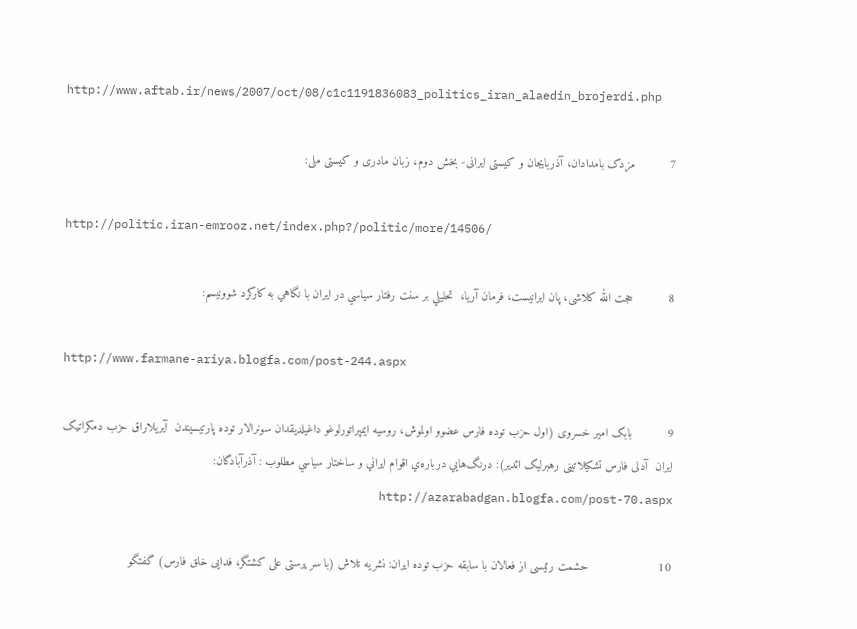http://www.aftab.ir/news/2007/oct/08/c1c1191836083_politics_iran_alaedin_brojerdi.php

7          مزدک بامدادان، آذربایجان و کیستی ایرانی- بخش دوم، زبان مادری و کیستی ملی:

http://politic.iran-emrooz.net/index.php?/politic/more/14506/

8          حجت الله کلاشی، پان ایرانیست، فرمان آریا،  تحليلي بر سنت رفتار سياسي در ايران با نگاهي به كاركرد شوونيسم:

http://www.farmane-ariya.blogfa.com/post-244.aspx

9          بابک امیر خسروی (اول حزب توده فارس عضوو اولموش، روسیه ایمپراتورلوغو داغیلدیقدان سونرالار توده پارتیسیندن  آیریلاراق حزب دمکراتیک ایران  آدلی فارس تشکیلاتینی رهبرلیک ائدیر): درنگ‌هايي درباره‌ي اقوام ايراني و ساختار سياسي مطلوب : آذرآبادگان:     http://azarabadgan.blogfa.com/post-70.aspx

10                    حشمت رئیسی از فعالان با سابقه حزب توده ایران: نشریه تلاش (با سر پرستی علی کشتگر، فدایی خلق فارس) گفتگو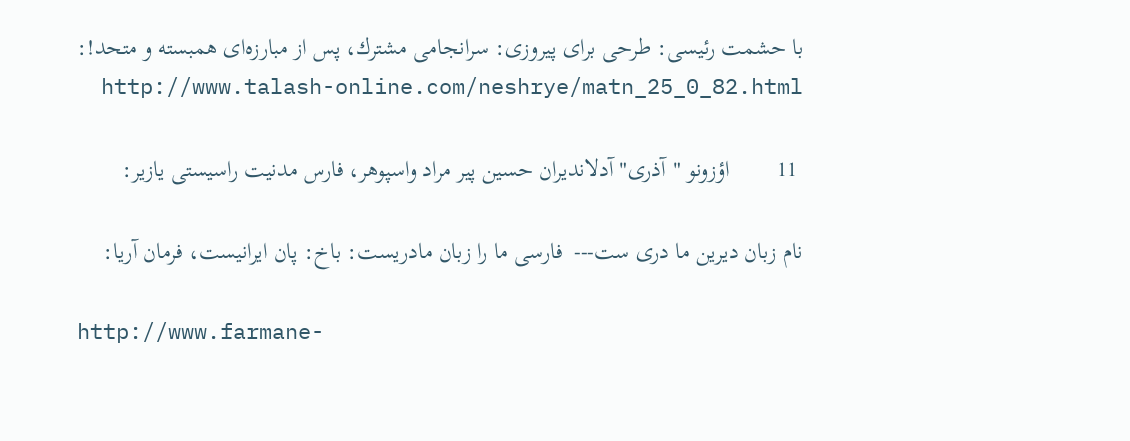با حشمت رئیسی: طرحی برای پیروزی: سرانجامی مشترك، پس از مبارزه‌ای همبسته و متحد!:  http://www.talash-online.com/neshrye/matn_25_0_82.html

 11        اؤزونو "آذری" آدلاندیران حسین پیر مراد واسپوهر، فارس مدنیت راسیستی یازیر:

نام زبان دیرین ما دری ست---  فارسی ما را زبان مادریست: باخ: پان ایرانیست، فرمان آریا:

http://www.farmane-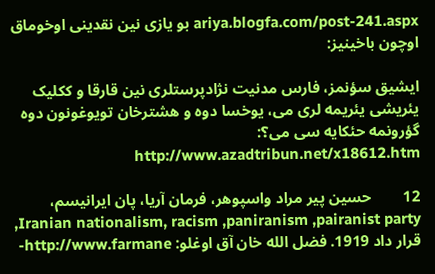ariya.blogfa.com/post-241.aspx بو یازی نین نقدینی اوخوماق اوچون باخینیز:

ایشیق سؤنمز، فارس مدنیت نژادپرستلری نین قارقا و ککلیک یئریشی یئریمه لری می، یوخسا دوه و هشترخان تویوغونون دوه گؤرونمه حئکایه سی می؟: http://www.azadtribun.net/x18612.htm

12        حسین پیر مراد واسپوهر، فرمان آریا، پان ایرانیسم، Iranian nationalism, racism ,paniranism ,pairanist party, قرار داد 1919. فضل الله خان آق اوغلو: http://www.farmane-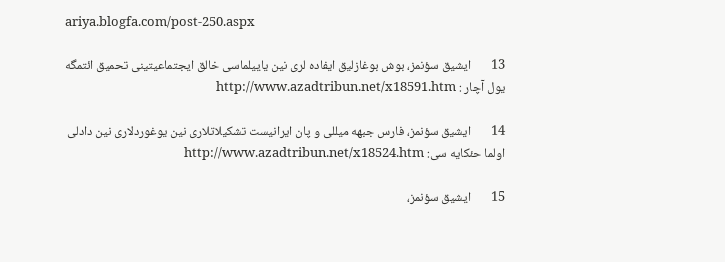ariya.blogfa.com/post-250.aspx

13       ایشیق سؤنمز، بوش بوغازلیق ایفاده لری نین یاییلماسی خالق ایجتماعیتینی تحمیق ائتمگه یول آچار : http://www.azadtribun.net/x18591.htm

14       ایشیق سؤنمز، فارس جبهه میللی و پان ایرانیست تشکیلاتلاری نین یوغوردلاری نین دادلی اولما حئکایه سی: http://www.azadtribun.net/x18524.htm

15       ایشیق سؤنمز،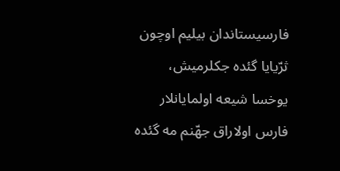فارسیستاندان بیلیم اوچون ثرّیایا گئده جکلرمیش، یوخسا شیعه اولمایانلار فارس اولاراق جهّنم مه گئده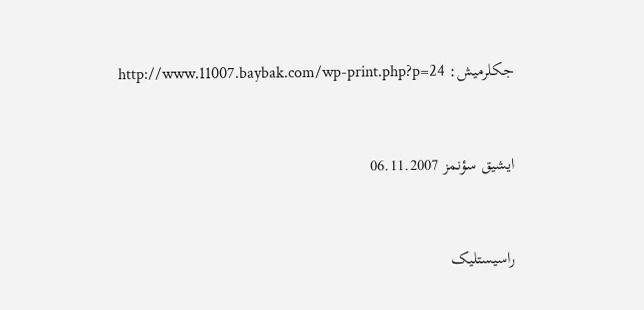جکلرمیش: http://www.11007.baybak.com/wp-print.php?p=24



ایشیق سؤنمز 06.11.2007



راسیستلیک